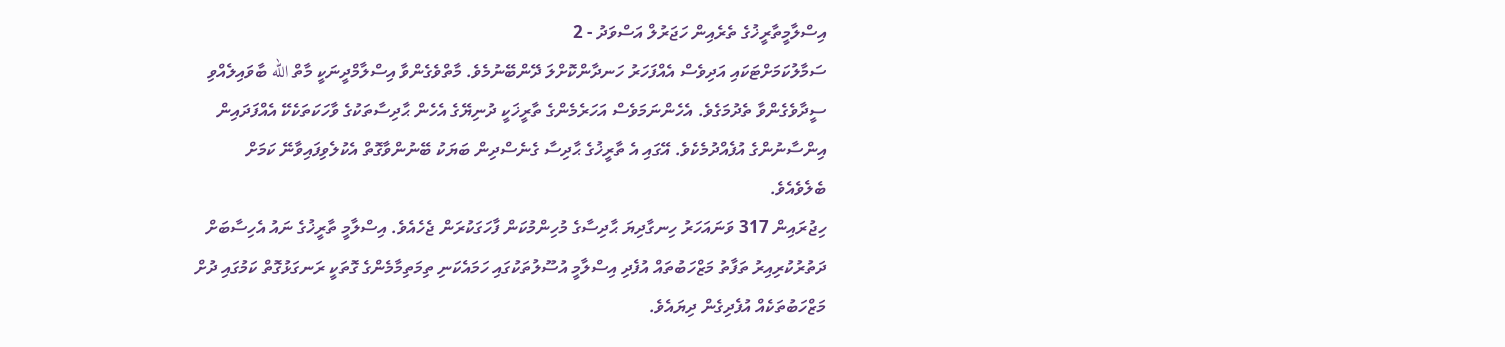އިސްލާމީތާރީޚުގެ ތެރެއިން ހަޖަރުލް އަސްވަދު - 2
ސަމާލުކަމަށްޓަކައި އަދިވެސް އެއްފަހަރު ހަނދާންކޮށްލަ ދޭންބޭނުމެވެ. މާތްވެގެންވާ އިސްލާމްދީނަކީ މާތް الله ބާވައިލެއްވި ސީދާވެގެންވާ ތެދުމަގެވެ. އެހެންނަމަވެސް އަހަރެމެންގެ ތާރީޚަކީ ދުނިޔޭގެ އެހެން ޙާދިސާތަކުގެ ވާހަކަތަކެކޭ އެއްފަދައިން އިންސާނުންގެ އުފެއްދުމެކެވެ. އޭގައި އެ ތާރީޚުގެ ޙާދިސާ ގެނެސްދިން ބަޔަކު ބޭނުންވާގޮތް އެކުލެވިފައިވާނޭ ކަމަށް ބެލެވެއެވެ.
ހިޖުރައިން 317 ވަނައަހަރު ހިނގާދިޔަ ޙާދިސާގެ މުހިންމުކަން ފާހަގަކުރަން ޖެހެއެވެ. އިސްލާމީ ތާރީޚުގެ ނައު އެހިސާބަށް ދަތުރުކުރިއިރު ތަފާތު މަޒްހަބުތައް އުފެދި އިސްލާމީ އުސޫލުތަކުގައި ހަމައެކަނި ތިމަތިމާމެންގެ ގޮތަކީ ރަނގަޅުގޮތް ކަމުގައި ދުށް މަޒްހަބުތަކެއް އުފެދިގެން ދިޔައެވެ.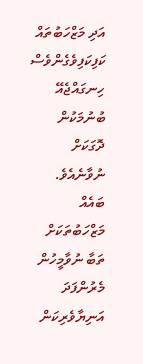އަދި މަޒްހަބުތައް ކަފިކަފިވެގެންވެސް ހިނގައްޖެއޭ ބުނުމަކުން ދޮގަކަށް ނުވާނެއެވެ. ބައެއް މަޒްހަބުތަކަށް ތަބާ ނުވާމީހުން މެރުންފަދަ އަނިޔާވެރިކަން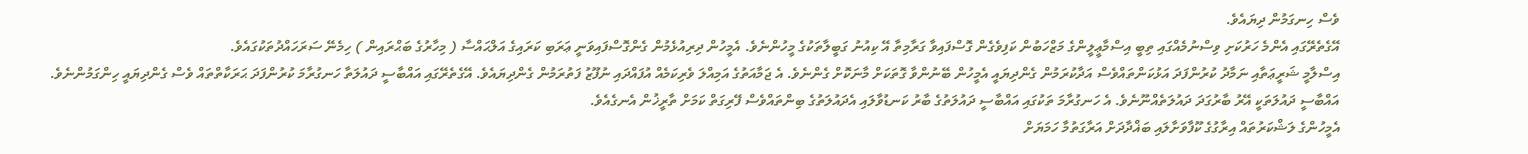ވެސް ހިނގަމުން ދިޔައެވެ.
އޭގެތެރޭގައި އެންމެ ހަރުކަށި ވިސްނުމެއްގައި ތިބީ އިސްމާޢީލީންގެ މަޒްހަބުން ކަފިވެގެން ގޮސްފައިވާ ގަރާމިތާ އޭ ކިއުނު ގަބީލާތަކުގެ މީހުންނެވެ. އެމީހުން ދިރިއުޅެމުން ގެންގޮސްފައިވަނީ ޢަރަބި ކަރައިގެ އަލްޙައްސާ ( މިހާރުގެ ބަޙްރައިން ) ހިމެނޭ ސަރަހައްދުތަކުގައެވެ.
އިސްލާމީ ޝަރީޢަތާއި ނަމާދު ކުރުންފަދަ އަޅުކަންތައްވެސް އަދާކުރަމުން ގެންދިޔައީ އެމީހުން ބޭނުންވާ ގޮތަކަށް މާނަކޮށް ގެންނެވެ. އެ ޖަމާއަތުގެ އަމިއްލަ ވެރިކަމެއް އުފައްދައި ނުފޫޒު ފަތުރަމުން ގެންދިޔައެވެ. އޭގެތެރޭގައި އައްބާސީ ދައުލަތާ ހަނގުރާމަ ކުރުންފަދަ ޙަރަކާތްތައް ވެސް ގެންދިޔައީ ހިންގަމުންނެވެ.
އައްބާސީ ދައުލަތަކީ އޭރު ބާރުގަދަ ދައުލަތެއްނޫނެވެ. އެ ހަނގުރާމަ ތަކުގައި އައްބާސީ ދައުލަތުގެ ބާރު ކަނޑުވާލައި އެދައުލަތުގެ ބިންތައްވެސް ފޭރިގަތް ކަމަށް ތާރީޚުން އެނގެއެވެ.
އެމީހުންގެ ލަޝްކަރުތައް އިރާގުގެ ކޫފާވަށާލައި ބަޣްދާދަށް އަރާގަތުމާ ހަމަޔަށް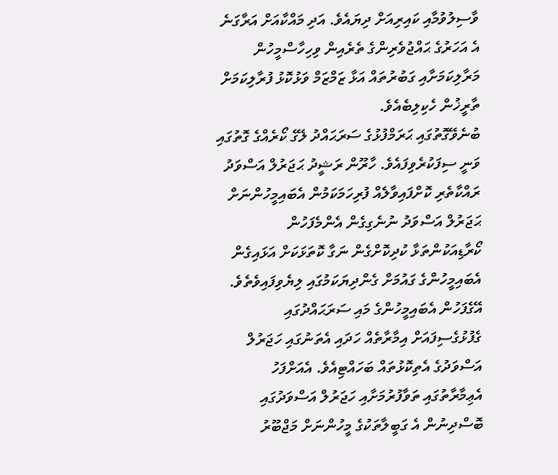ވާސިލުވުމާއި ކައިރިއަށް ދިޔައެވެ. އަދި މައްކާއަށް އަރާގަނެ އެ އަހަރުގެ ޙައްޖުވެރިންގެ ތެރެއިން ވިހިހާސްމީހުން މަރާލިކަމަށާއި ގަބުރުތައް އަޅާ ޒަމްޒަމް ވަޅުކޮޅު ފުރާލިކަމަށް ތާރީޚުން ހެކިލިބެއެވެ.
ބުނެވޭގޮތުގައި ޙަރަމްފުޅުގެ ސަރަޙައްދު ލޭގެ ކޯރެއްގެ ގޮތުގައި ވަނީ ސިފަކުރެވިފައެވެ. ހާރޫން ރަޝީދު ޙަޖަރުލް އަސްވަދު ރައްކާތެރި ކޮށްފައިވާލެއް ފުރިހަމަކަމުން އެބައިމީހުންނަށް ޙަޖަރުލް އަސްވަދު ނުނެގިގެން އެންމެފަހުން ކޯރާޑިއަކުންތަޅާ ކުދިކޮށްގެން ނަގާ ކޮތަޅަކަށް އަޅައިގެން އެބައިމީހުންގެ ގައުމަށް ގެންދިޔަކަމުގައި ލިޔެވިފައިވެތެވެ.
އޭގެފަހުން އެބައިމީހުންގެ މައި ސަރަޙައްދުގައި ގެފުޅުގެސިފައަށް އިމާރާތެއް ހަދައި އެތަނުގައި ހަޖަރުލް އަސްވަދުގެ އެތިކޮޅުތައް ބަހައްޓިއެވެ. އެއަށްފަހު އެޢިމާރާތުގައި ތަވާފުރުމަށާއި ހަޖަރުލް އަސްވަދުގައި ބޮސްދިނުން އެ ގަބީލާތަކުގެ މީހުންނަށް މަޖްބޫރު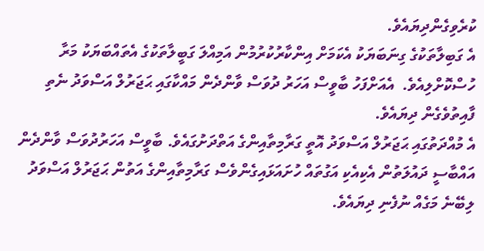ކުރެވިގެންދިޔައެވެ.
އެ ގަބިލާތަކުގެ ގިނަބަޔަކު އެކަމަށް އިންކާރުކުރުމުން އަމިއްލަ ގަބީލާތަކުގެ އެތައްބަޔަކު މަރާ ހުސްކޮށްލިއެވެ.  އެއަށްފަހު ބާވީސް އަހަރު ދުވަސް ވާންދެން މައްކާގައި ޙަޖަރުލް އަސްވަދު ނެތި ފާއިތުވެގެން ދިޔައެވެ.
އެ މުއްދަތުގައި ޙަޖަރުލް އަސްވަދު އޮތީ ގަރާމިތާއިންގެ އަތްދަށުގައެވެ. ބާވީސް އަހަރުދުވަސް ވާންދެން އައްބާސީ ދައުލަތުން އެކިއެކި އަގުތައް ހުށައަޅައިގެންވެސް ގަރާމިތާއިންގެ އަތުން ޙަޖަރުލް އަސްވަދު ލިބޭނެ މަގެއް ނުފެނި ދިޔައެވެ.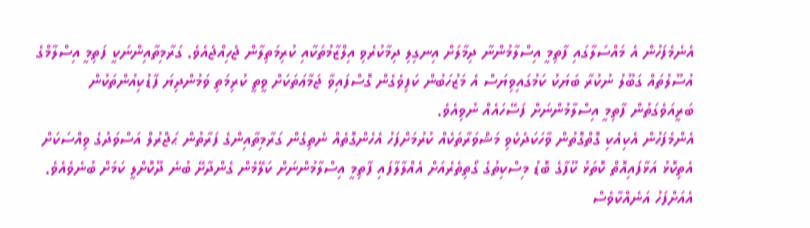އެނެމެފަހުން އެ މައްސަލާގައި ފާތިމީ އިސްލާމުންނާ ދިމާލަށް އިނގިލި ދިމާކުރެވި އިލްޒާމުތަކާއި ކުރިމަތިލާން ޖެހިއްޖެއެވެ. ގަރާމިތާއިންނަކީ ފަތިމީ އިސްލާމްގެ އުސޫލުތައް ގަބޫލު ނުކުރާ ބަޔަކު ކަމުގައިވިޔަސް އެ މަޒުހަބުން ކަފިވެގެން ގޮސްފައިވާ ޖަމާޢަތަކަށް ވީތީ ކުރިމަތި ވަމުންދިޔަ ފާޑުކިއުންތަކުން ބަރީއަވެގަތުން ފާތިމީ އިސްލާމުންނަށް ފަސޭހައެއް ނުވިއެވެ.
އެންމެފަހުން އެކިއެކި ގޮތްގޮތުން ވާހަކަދެކެވި މަޝްވަރާތަކެއް ކުރުމަށްފަހު އެހެންގޮތެއް ނެތިގެން ގަރާމިތާއިންގެ ފަރާތުން ޙަޖްރުލް އަސްވަދުގެ ވިއްސަކަށް އެތިކޮޅު އަޅާފައިއޮތް ކޮތަޅު ކޫފާގެ ބޮޑު މިސްކިތުގެ ގޯތިތެރެއަށް އެއްލާލާފައި ފާތިމީ އިސްލާމުންނަށް ކަލޭމެން ގެންދާށޭ ބުނެ ދޫކޮށްލީ ކަމަށް ބުނެވެއެވެ. އެއަށްފަހު އަނެއްކާވެސް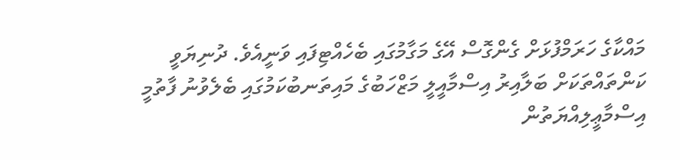މައްކާގެ ހަރަމްފުޅަށް ގެންގޮސް އޭގެ މަގާމުގައި ބެހެއްޓިފައި ވަނީއެވެ. ދުނިޔަވީ ކަންތައްތަކަށް ބަލާއިރު އިސްމާއީލީ މަޒްހަބުގެ މައިތަނބުކަމުގައި ބެލެވުނު ފާތުމީ އިސްމާޢީލިއްޔަތުން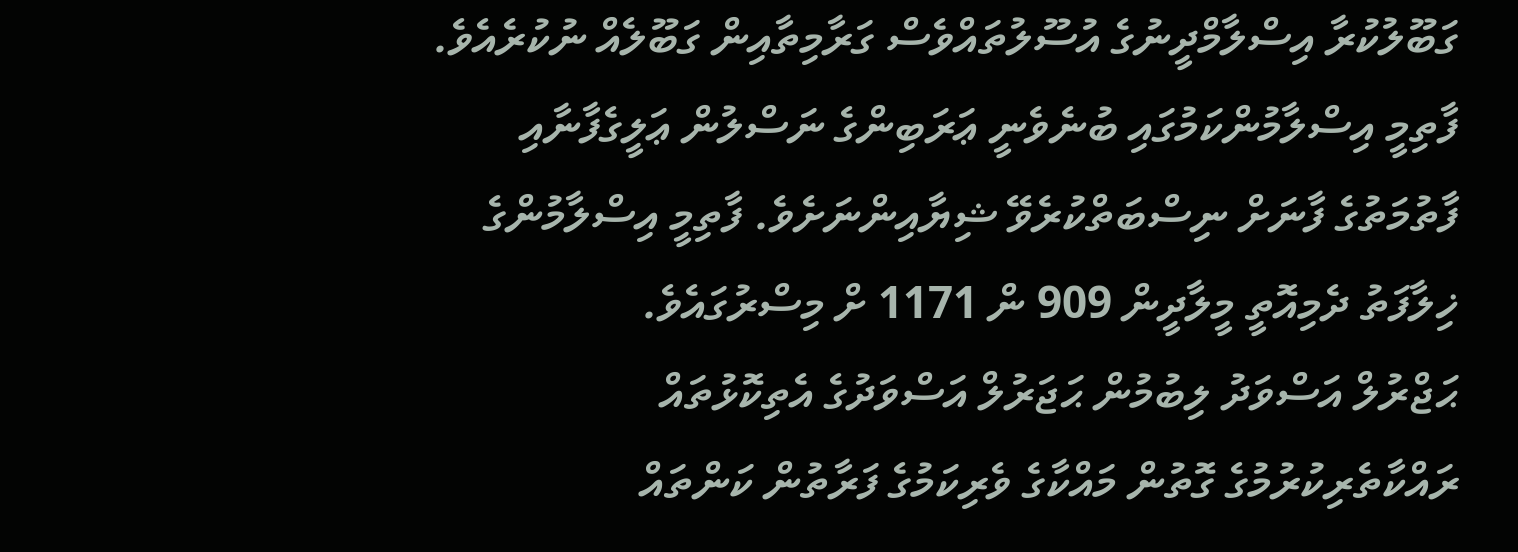ގަބޫލުކުރާ އިސްލާމްދީނުގެ އުސޫލުތައްވެސް ގަރާމިތާއިން ގަބޫލެއް ނުކުރެއެވެ.
ފާތިމީ އިސްލާމުންކަމުގައި ބުނެވެނީ ޢަރަބިންގެ ނަސްލުން ޢަލީގެފާނާއި ފާތުމަތުގެ ފާނަށް ނިސްބަތްކުރެވޭ ޝިޔާއިންނަށެވެ. ފާތިމީ އިސްލާމުންގެ ޚިލާފަތު ދެމިއޮތީ މީލާދީން 909 ން 1171 ށް މިސްރުގައެވެ.
ޙަޖްރުލް އަސްވަދު ލިބުމުން ޙަޖަރުލް އަސްވަދުގެ އެތިކޮޅުތައް ރައްކާތެރިކުރުމުގެ ގޮތުން މައްކާގެ ވެރިކަމުގެ ފަރާތުން ކަންތައް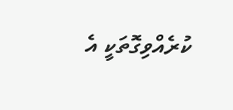ކުރެއްވިގޮތަކީ އެ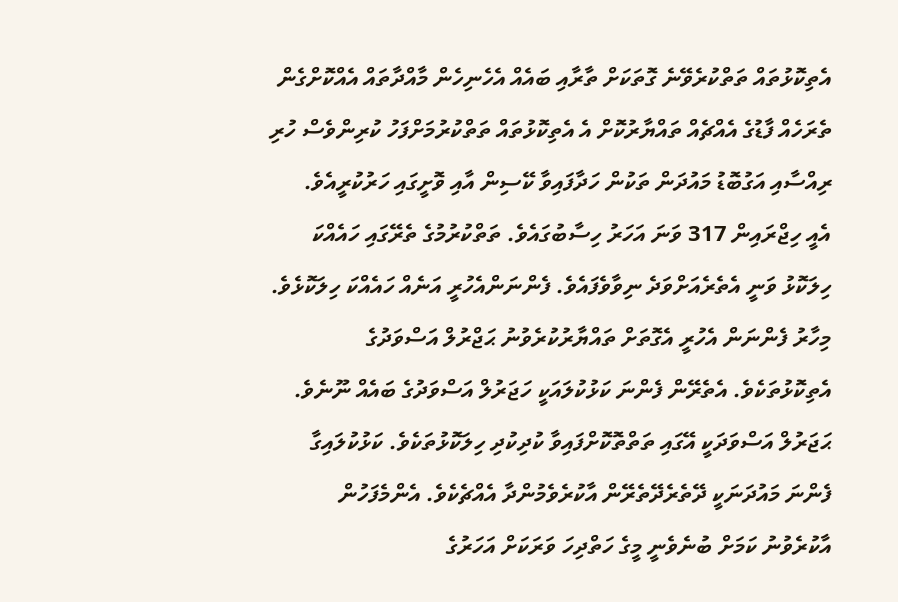އެތިކޮޅުތައް ތަތްކުރެވޭނެ ގޮތަކަށް ތާރާއި ބައެއް އެހެނިހެން މާއްދާތައް އެއްކޮށްގެން ތެރަހެއް ފާޑުގެ އެއްޗެއް ތައްޔާރުކޮށް އެ އެތިކޮޅުތައް ތަތްކުރުމަށްފަހު ކުރިންވެސް ހުރި ރިއްސާއި އަގުބޮޑު މައުދަން ތަކުން ހަދާފައިވާ ކޭސިން އާއި ވޮށީގައި ހަރުކުރީއެވެ.
އެއީ ހިޖްރައިން 317 ވަނަ އަހަރު ހިސާބުގައެވެ. ތަތްކުރުމުގެ ތެރޭގައި ހައެއްކަ ހިލަކޮޅު ވަނީ އެތެރެއަށްވަދެ ނިވާވެފައެވެ. ފެންނަންއެހުރީ އަނެއް ހައެއްކަ ހިލަކޮޅެވެ. މިހާރު ފެންނަން އެހުރީ އެގޮތަށް ތައްޔާރުކުރެވުނު ޙަޖްރުލް އަސްވަދުގެ އެތިކޮޅުތަކެވެ. އެތެރޭން ފެންނަ ކަޅުކުލައަކީ ހަޖަރުލް އަސްވަދުގެ ބައެއް ނޫނެވެ.
ޙަޖަރުލް އަސްވަދަކީ އޭގައި ތަތްތޮކޮށްފައިވާ ކުދިކުދި ހިލަކޮޅުތަކެވެ. ކަޅުކުލައިގާ ފެންނަ މައުދަނަކީ ދޭތެރެދޭތެރޭން އާކުރެވެމުންދާ އެއްޗެކެވެ. އެންމެފަހުން އާކުރެވުނު ކަމަށް ބުނެވެނީ މީގެ ހަތްދިހަ ވަރަކަށް އަހަރުގެ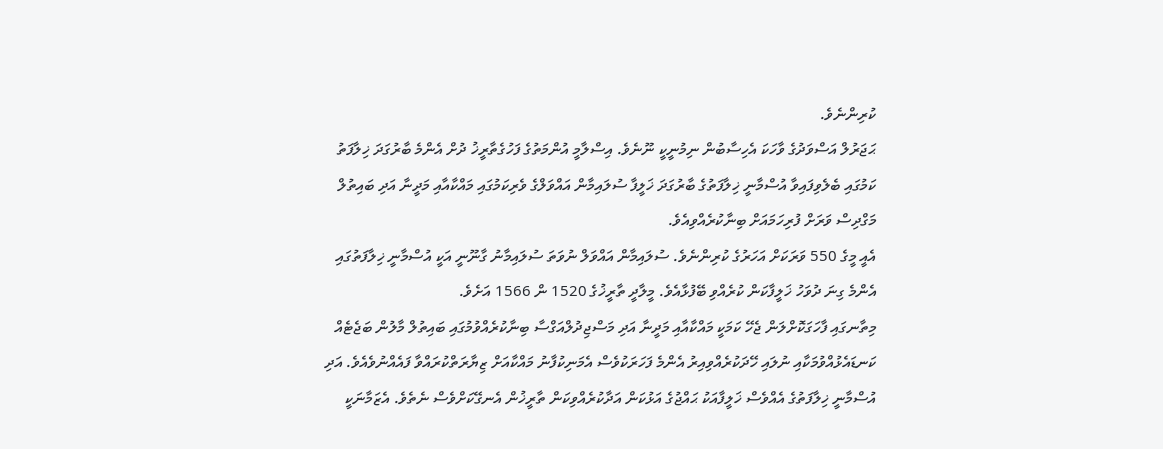ކުރިންނެވެ.
ޙަޖަރުލް އަސްވަދުގެ ވާހަކަ އެހިސާބުން ނިމުނީކީ ނޫނެވެ. އިސްލާމީ އުންމަތުގެ ފަހުގެތާރީޚު ދުށް އެންމެ ބާރުގަދަ ޚިލާފަތު ކަމުގައި ބެލެވިފައިވާ އުސްމާނީ ޚިލާފަތުގެ ބާރުގަދަ ޚަލީފާ ސުލައިމާން އައްވަލްގެ ވެރިކަމުގައި މައްކާއާއި މަދީނާ އަދި ބައިތުލް މަގްދިސް ވަރަށް ފުރިހަމައަށް ބިނާކުރެއްވިއެވެ.
އެއީ މީގެ 550 ވަރަކަށް އަހަރުގެ ކުރިންނެވެ. ސުލައިމާން އައްވަލް ނުވަތަ ސުލައިމާނު ގާނޫނީ އަކީ އުސްމާނީ ޚިލާފަތުގައި އެންމެ ގިނަ ދުވަހު ޚަލީފާކަން ކުރެއްވި ބޭފުޅާއެވެ. މީލާދީ ތާރީޚުގެ 1520 ން 1566 އަށެވެ.
މިތާނގައި ފާހަގަކޮށްލަން ޖެހޭ ކަމަކީ މައްކާއާއި މަދީނާ އަދި މަސްޖިދުލްއަގްސާ ބިނާކުރެއްވުމުގައި ބައިތުލް މާލުން ބަޖެޓެއް ކަނޑައެޅުއްވުމަކާއި ނުލައި ހޭދަކުރެއްވިއިރު އެންމެ ފަހަރަކުވެސް އެމަނިކުފާނު މައްކާއަށް ޒިޔާރަތްކުރައްވާ ފައެއްނުވެއެވެ. އަދި އުސްމާނީ ޚިލާފަތުގެ އެއްވެސް ޚަލީފާއަކު ޙައްޖުގެ އަޅުކަން އަދާކުރެއްވިކަން ތާރީޚުން އެނގޭކަށްވެސް ނެތެވެ. އެޒަމާނަކީ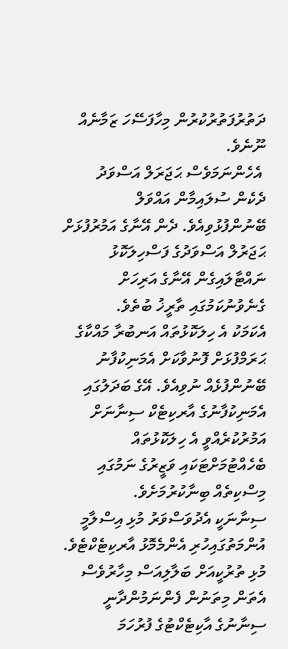ދަތުރުފަތުރުކުރުން މިހާފަސޭހަ ޒަމާނެއް ނޫނެވެ.
 އެހެންނަމަވެސް ޙަޖަރަލް އަސްވަދު ދެކެން ސުލައިމާން އައްވަލް ބޭނުންފުޅުވިއެވެ. ދެން އޭނާގެ އަމުރުފުޅަށް ޙަޖަރުލް އަސްވަދުގެ ފަސްހިލަކޮޅު ނައްޓާލައިގެން އޭނާގެ އަރިހަށް ގެނެވުނުކަމުގައި ތާރީޚު ބުތެވެ.
އެކަމަކު އެ ހިލަކޮޅުތައް އަނބުރާ މައްކާގެ ޙަރަމްފުޅަށް ފޮނުވާކަށް އެމަނިކުފާނު ބޭނުންފުޅެއް ނުވިއެވެ. އޭގެ ބަދަލުގައި އެމަނިކުފާނުގެ އާރކިޓެކް ސިނާނަށް އަމުރުކުރެއްވީ އެ ހިލަކޮޅުތައް ބެހެއްޓުމަށްޓަކައި ވަޒީރުގެ ނަމުގައި މިސްކިތެއް ބިނާކުރުމަށެވެ.
ސިނާނަކީ އެދުވަސްވަރު މުޅި އިސްލާމީ އުންމަތުގައިހުރި އެންމެމޮޅު އާރކިޓެކްޓެވެ. މުޅި ތުރުކީއަށް ބަލާލިއަސް މިހާރުވެސް އެތަން މިތަނުން ފެންނަމުންދާނީ ސިނާނުގެ އާކިޓެކްޓުގެ ފުރުހަމަ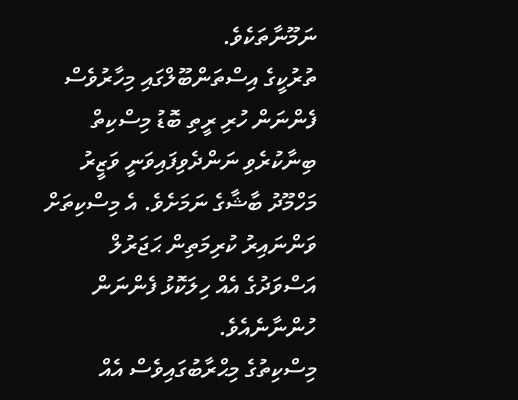ނަމޫނާތަކެވެ.
ތުރުކީގެ އިސްތަންބޫލްގައި މިހާރުވެސް ފެންނަން ހުރި ރީތި ބޮޑު މިސްކިތް ބިނާކުރެވި ނަންދެވިފައިވަނީ ވަޒީރު މަހްމޫދު ބާޝާގެ ނަމަށެވެ. އެ މިސްކިތަށް ވަންނައިރު ކުރިމަތިން ޙަޖަރުލް އަސްވަދުގެ އެއް ހިލަކޮޅު ފެންނަން ހުންނާނެއެވެ.
މިސްކިތުގެ މިޙްރާބުގައިވެސް އެއް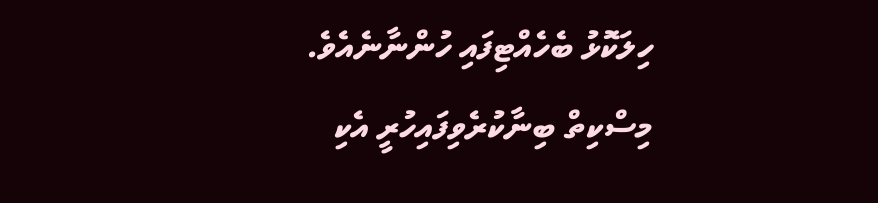ހިލަކޮޅު ބެހެއްޓިފައި ހުންނާނެއެވެ. މިސްކިތް ބިނާކުރެވިފައިހުރީ އެކި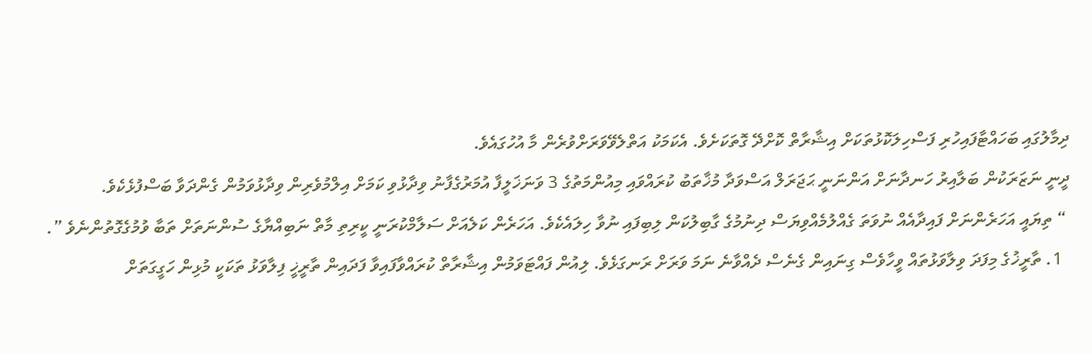ދިމާލުގައި ބަހައްޓާފައިހުރި ފަސްހިލަކޮޅުތަކަށް އިޝާރާތް ކޮށްދޭ ގޮތަކަށެވެ. އެކަމަކު އަތްލެވޭވަރަށްވުރެން މާ އުހުގައެވެ.
ދީނީ ނަޒަރަކުން ބަލާއިރު ހަނދާނަށް އަންނަނީ ޙަޖަރަލް އަސްވަދާ މުޚާތަބު ކުރައްވައި މިއުންމަތުގެ 3 ވަނަޚަލީފާ އުމަރުގެފާނު ވިދާޅުވި ކަމަށް އިލްމުވެރިން ވިދާޅުވަމުން ގެންދަވާ ބަސްފުޅެކެވެ.
 “ ތިޔައީ އަހަރެންނަށް ފައިދާއެއް ނުވަތަ ގެއްލުމެއްވިޔަސް ދިނުމުގެ ގާބިލުކަން ލިބިފައި ނުވާ ހިލައެކެވެ. އަހަރެން ކަލެއަށް ސަލާމްކުރަނީ ކީރިތި މާތް ނަބިއްޔާގެ ސުންނަތަށް ތަބާ ވުމުގެގޮތުންނެވެ ”.
  1. ތާރީޚުގެ މިފަދަ ވިލާވަޅުތައް ވީހާވެސް ގިނައިން ގެނެސް ދެއްވާނެ ނަމަ ވަރަށް ރަނގަޅެވެ. ލިއުން ފައްޓަވަމުން އިޝާރާތް ކުރައްވާފައިވާ ފަދައިން ތާރީޚީ ފިލާވަޅު ތަކަކީ މުޅިން ހަގީގަތަށް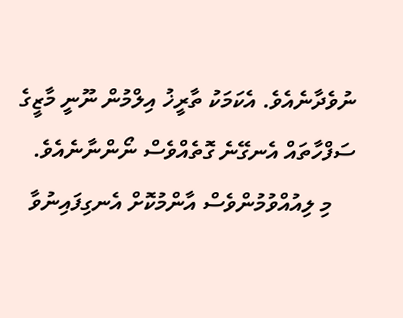ނުވެދާނެއެވެ. އެކަމަކު ތާރީޚު އިލްމުން ނޫނީ މާޒީގެ ސަފްހާތައް އެނގޭނެ ގޮތެއްވެސް ނޯންނާނެއެވެ.
    މި ލިއުއްވުމުންވެސް އާންމުކޮށް އެނގިފައިނުވާ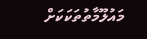މައުލޫމާތުތަކަކަށް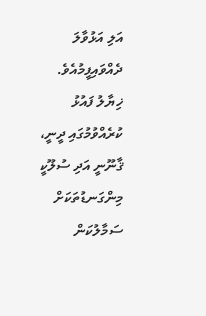އަލި އަޅުވާލަ ދެއްވައިފީމުއެވެ.
ޚިޔާލު ފައުޅު ކުރެއްވުމުގައި ދީނީ، ޤާނޫނީ އަދި ސުލޫކީ މިންގަނޑުތަކަށް ސަމާލުކަން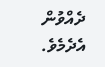ދެއްވުން އެދެމެވެ.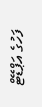ފަހުގެ އަޕްޑޭޓް